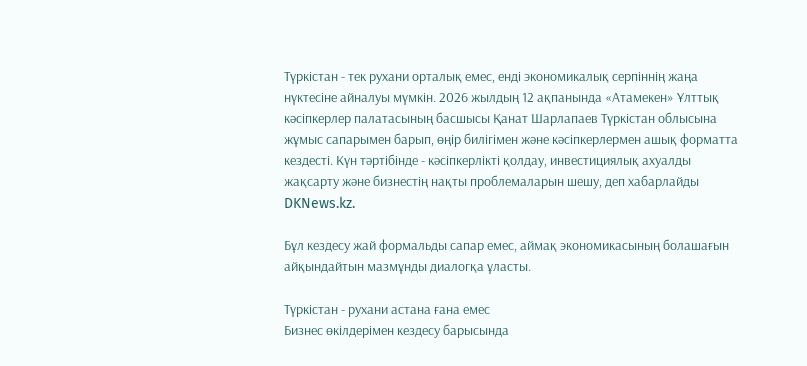Түркістан - тек рухани орталық емес, енді экономикалық серпіннің жаңа нүктесіне айналуы мүмкін. 2026 жылдың 12 ақпанында «Атамекен» Ұлттық кәсіпкерлер палатасының басшысы Қанат Шарлапаев Түркістан облысына жұмыс сапарымен барып, өңір билігімен және кәсіпкерлермен ашық форматта кездесті. Күн тәртібінде - кәсіпкерлікті қолдау, инвестициялық ахуалды жақсарту және бизнестің нақты проблемаларын шешу, деп хабарлайды DKNews.kz.

Бұл кездесу жай формальды сапар емес, аймақ экономикасының болашағын айқындайтын мазмұнды диалогқа ұласты.

Түркістан - рухани астана ғана емес
Бизнес өкілдерімен кездесу барысында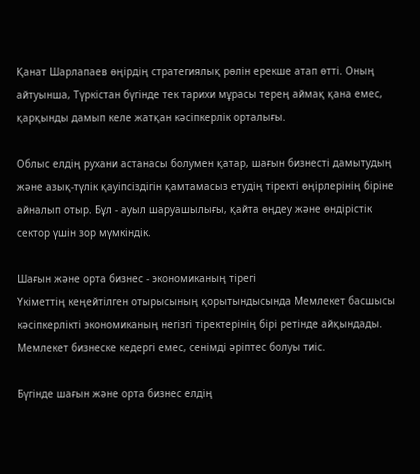Қанат Шарлапаев өңірдің стратегиялық рөлін ерекше атап өтті. Оның айтуынша, Түркістан бүгінде тек тарихи мұрасы терең аймақ қана емес, қарқынды дамып келе жатқан кәсіпкерлік орталығы.

Облыс елдің рухани астанасы болумен қатар, шағын бизнесті дамытудың және азық-түлік қауіпсіздігін қамтамасыз етудің тіректі өңірлерінің біріне айналып отыр. Бұл - ауыл шаруашылығы, қайта өңдеу және өндірістік сектор үшін зор мүмкіндік.

Шағын және орта бизнес - экономиканың тірегі
Үкіметтің кеңейтілген отырысының қорытындысында Мемлекет басшысы кәсіпкерлікті экономиканың негізгі тіректерінің бірі ретінде айқындады. Мемлекет бизнеске кедергі емес, сенімді әріптес болуы тиіс.

Бүгінде шағын және орта бизнес елдің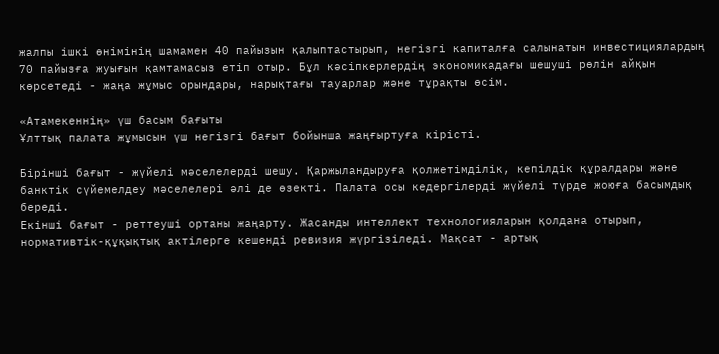жалпы ішкі өнімінің шамамен 40 пайызын қалыптастырып, негізгі капиталға салынатын инвестициялардың 70 пайызға жуығын қамтамасыз етіп отыр. Бұл кәсіпкерлердің экономикадағы шешуші рөлін айқын көрсетеді - жаңа жұмыс орындары, нарықтағы тауарлар және тұрақты өсім.

«Атамекеннің» үш басым бағыты
Ұлттық палата жұмысын үш негізгі бағыт бойынша жаңғыртуға кірісті.

Бірінші бағыт - жүйелі мәселелерді шешу. Қаржыландыруға қолжетімділік, кепілдік құралдары және банктік сүйемелдеу мәселелері әлі де өзекті. Палата осы кедергілерді жүйелі түрде жоюға басымдық береді.
Екінші бағыт - реттеуші ортаны жаңарту. Жасанды интеллект технологияларын қолдана отырып, нормативтік-құқықтық актілерге кешенді ревизия жүргізіледі. Мақсат - артық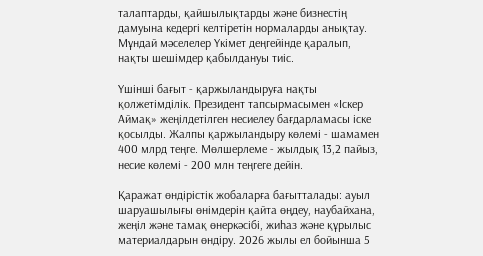талаптарды, қайшылықтарды және бизнестің дамуына кедергі келтіретін нормаларды анықтау. Мұндай мәселелер Үкімет деңгейінде қаралып, нақты шешімдер қабылдануы тиіс.

Үшінші бағыт - қаржыландыруға нақты қолжетімділік. Президент тапсырмасымен «Іскер Аймақ» жеңілдетілген несиелеу бағдарламасы іске қосылды. Жалпы қаржыландыру көлемі - шамамен 400 млрд теңге. Мөлшерлеме - жылдық 13,2 пайыз, несие көлемі - 200 млн теңгеге дейін.

Қаражат өндірістік жобаларға бағытталады: ауыл шаруашылығы өнімдерін қайта өңдеу, наубайхана, жеңіл және тамақ өнеркәсібі, жиһаз және құрылыс материалдарын өндіру. 2026 жылы ел бойынша 5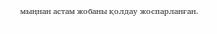мыңнан астам жобаны қолдау жоспарланған.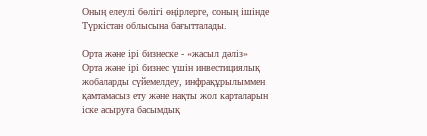Оның елеулі бөлігі өңірлерге, соның ішінде Түркістан облысына бағытталады.

Орта және ірі бизнеске - «жасыл дәліз»
Орта және ірі бизнес үшін инвестициялық жобаларды сүйемелдеу, инфрақұрылыммен қамтамасыз ету және нақты жол карталарын іске асыруға басымдық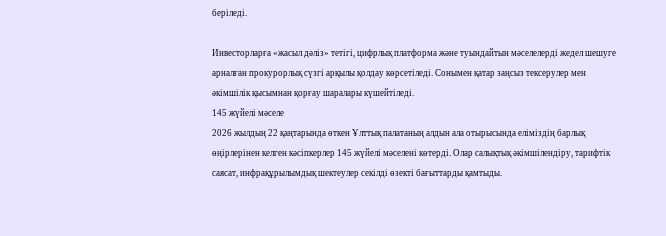беріледі.

Инвесторларға «жасыл дәліз» тетігі, цифрлық платформа және туындайтын мәселелерді жедел шешуге арналған прокурорлық сүзгі арқылы қолдау көрсетіледі. Сонымен қатар заңсыз тексерулер мен әкімшілік қысымнан қорғау шаралары күшейтіледі.
145 жүйелі мәселе
2026 жылдың 22 қаңтарында өткен Ұлттық палатаның алдын ала отырысында еліміздің барлық өңірлерінен келген кәсіпкерлер 145 жүйелі мәселені көтерді. Олар салықтық әкімшілендіру, тарифтік саясат, инфрақұрылымдық шектеулер секілді өзекті бағыттарды қамтыды.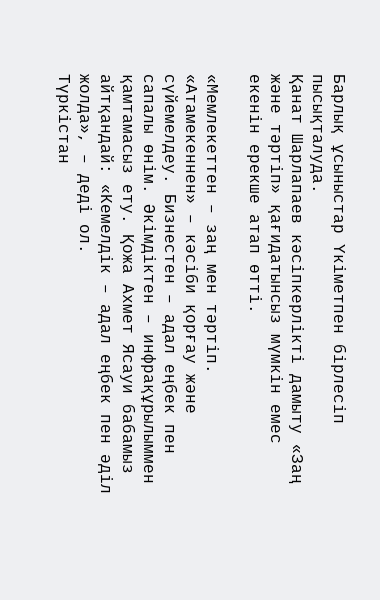Барлық ұсыныстар Үкіметпен бірлесіп пысықталуда.
Қанат Шарлапаев кәсіпкерлікті дамыту «Заң және тәртіп» қағидатынсыз мүмкін емес екенін ерекше атап өтті.

«Мемлекеттен – заң мен тәртіп. «Атамекеннен» – кәсіби қорғау және сүйемелдеу. Бизнестен – адал еңбек пен сапалы өнім. Әкімдіктен – инфрақұрылыммен қамтамасыз ету. Қожа Ахмет Ясауи бабамыз айтқандай: «Кемелдік – адал еңбек пен әділ жолда», – деді ол.
Түркістан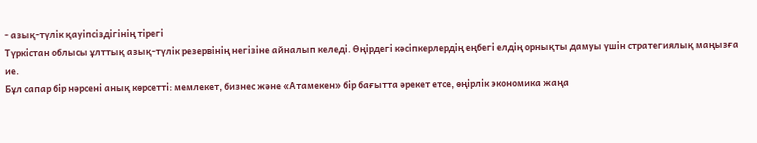- азық-түлік қауіпсіздігінің тірегі
Түркістан облысы ұлттық азық-түлік резервінің негізіне айналып келеді. Өңірдегі кәсіпкерлердің еңбегі елдің орнықты дамуы үшін стратегиялық маңызға ие.
Бұл сапар бір нәрсені анық көрсетті: мемлекет, бизнес және «Атамекен» бір бағытта әрекет етсе, өңірлік экономика жаңа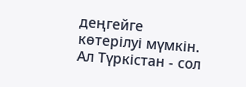деңгейге көтерілуі мүмкін. Ал Түркістан - сол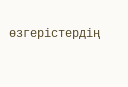өзгерістердің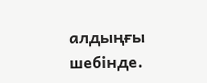алдыңғы шебінде.